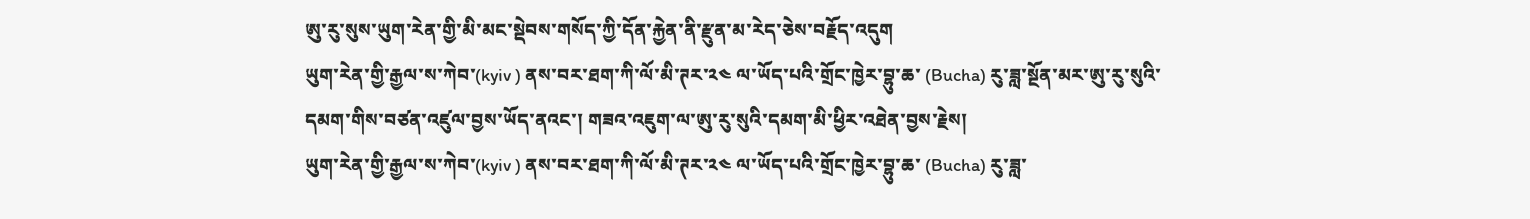ཨུ་རུ་སུས་ཡུག་རེན་གྱི་མི་མང་སྡེབས་གསོད་ཀྱི་དོན་རྐྱེན་ནི་རྫུན་མ་རེད་ཅེས་བརྗོད་འདུག
ཡུག་རེན་གྱི་རྒྱལ་ས་ཀེབ་(kyiv ) ནས་བར་ཐག་ཀི་ལོ་མི་ཊར་༢༤ ལ་ཡོད་པའི་གྲོང་ཁྱེར་བྷུ་ཆ་ (Bucha) རུ་ཟླ་སྔོན་མར་ཨུ་རུ་སུའི་དམག་གིས་བཙན་འཛུལ་བྱས་ཡོད་ནའང་། གཟའ་འཇུག་ལ་ཨུ་རུ་སུའི་དམག་མི་ཕྱིར་འཐེན་བྱས་རྗེས།
ཡུག་རེན་གྱི་རྒྱལ་ས་ཀེབ་(kyiv ) ནས་བར་ཐག་ཀི་ལོ་མི་ཊར་༢༤ ལ་ཡོད་པའི་གྲོང་ཁྱེར་བྷུ་ཆ་ (Bucha) རུ་ཟླ་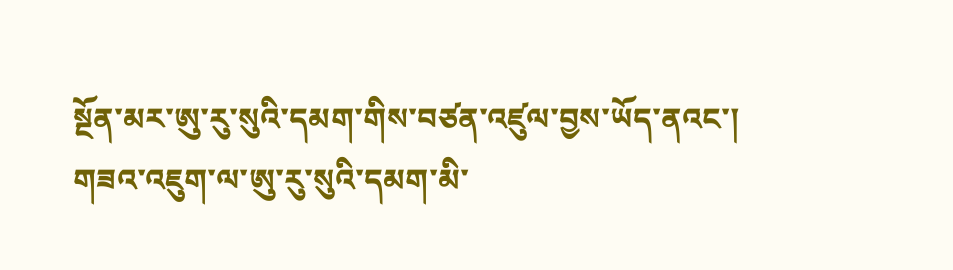སྔོན་མར་ཨུ་རུ་སུའི་དམག་གིས་བཙན་འཛུལ་བྱས་ཡོད་ནའང་། གཟའ་འཇུག་ལ་ཨུ་རུ་སུའི་དམག་མི་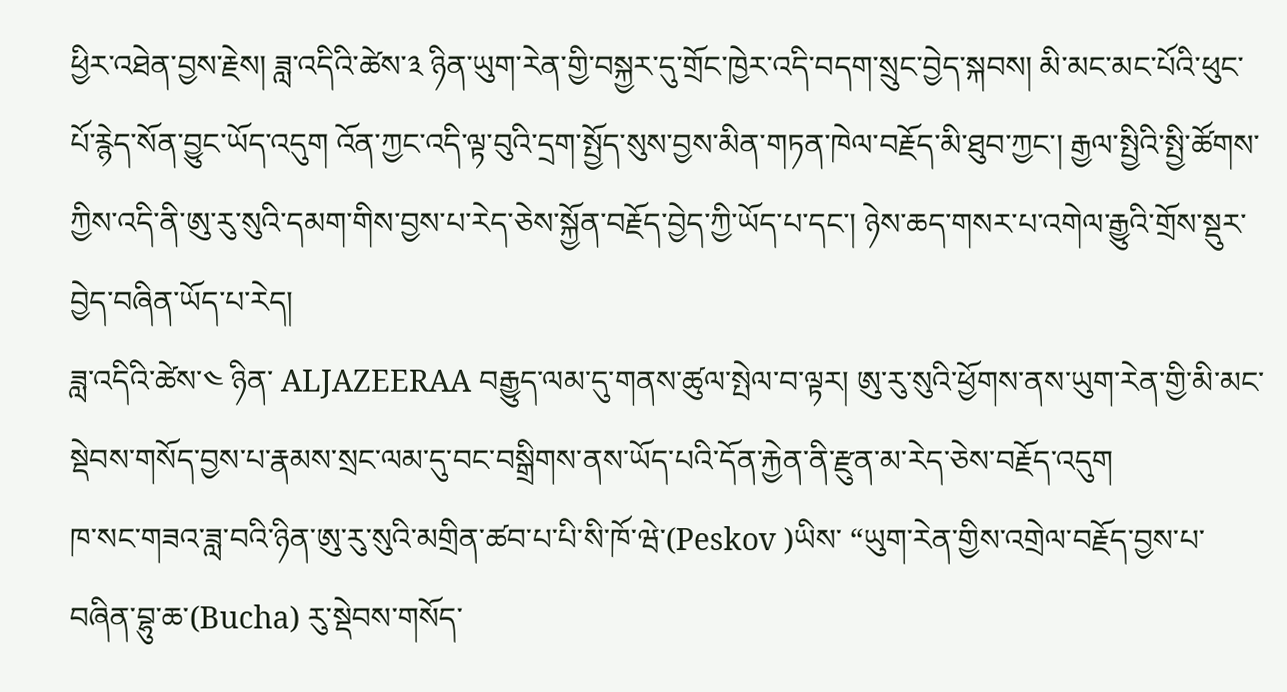ཕྱིར་འཐེན་བྱས་རྗེས། ཟླ་འདིའི་ཚེས་༣ ཉིན་ཡུག་རེན་གྱི་བསྐྱར་དུ་གྲོང་ཁྱེར་འདི་བདག་སྲུང་བྱེད་སྐབས། མི་མང་མང་པོའི་ཕུང་པོ་རྙེད་སོན་བྱུང་ཡོད་འདུག འོན་ཀྱང་འདི་ལྟ་བུའི་དྲག་སྤྱོད་སུས་བྱས་མིན་གཏན་ཁེལ་བརྗོད་མི་ཐུབ་ཀྱང་། རྒྱལ་སྤྱིའི་སྤྱི་ཚོགས་ཀྱིས་འདི་ནི་ཨུ་རུ་སུའི་དམག་གིས་བྱས་པ་རེད་ཅེས་སྐྱོན་བརྗོད་བྱེད་ཀྱི་ཡོད་པ་དང་། ཉེས་ཆད་གསར་པ་འགེལ་རྒྱུའི་གྲོས་སྡུར་བྱེད་བཞིན་ཡོད་པ་རེད།
ཟླ་འདིའི་ཚེས་༤ ཉིན་ ALJAZEERAA བརྒྱུད་ལམ་དུ་གནས་ཚུལ་སྤེལ་བ་ལྟར། ཨུ་རུ་སུའི་ཕྱོགས་ནས་ཡུག་རེན་གྱི་མི་མང་སྡེབས་གསོད་བྱས་པ་རྣམས་སྲང་ལམ་དུ་བང་བསྒྲིགས་ནས་ཡོད་པའི་དོན་རྐྱེན་ནི་རྫུན་མ་རེད་ཅེས་བརྗོད་འདུག
ཁ་སང་གཟའ་ཟླ་བའི་ཉིན་ཨུ་རུ་སུའི་མགྲིན་ཚབ་པ་པི་སི་ཁོ་ཝེ་(Peskov )ཡིས་ “ཡུག་རེན་གྱིས་འགྲེལ་བརྗོད་བྱས་པ་བཞིན་བྷུ་ཆ་(Bucha) རུ་སྡེབས་གསོད་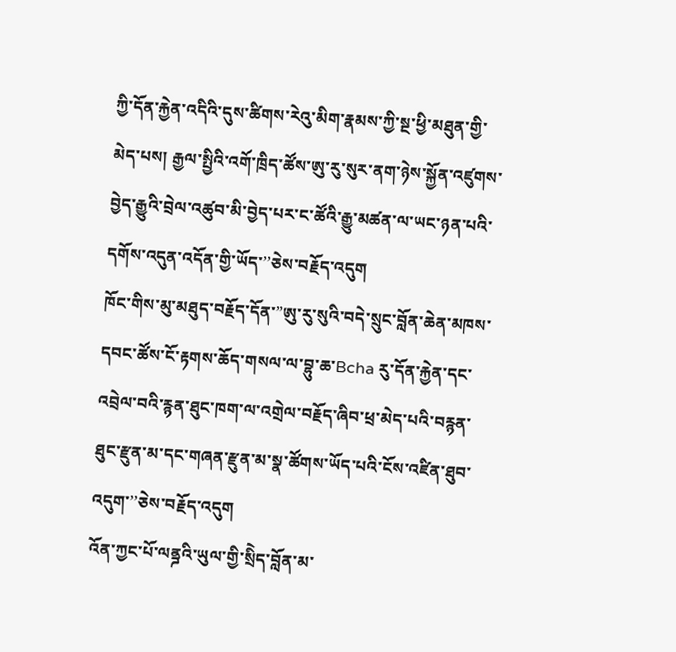ཀྱི་དོན་རྐྱེན་འདིའི་དུས་ཚིགས་རེའུ་མིག་རྣམས་ཀྱི་སྔ་ཕྱི་མཐུན་གྱི་མེད་པས། རྒྱལ་སྤྱིའི་འགོ་ཁྲིད་ཚོས་ཨུ་རུ་སུར་ནག་ཉེས་སྐྱོན་འཛུགས་བྱེད་རྒྱུའི་བྲེལ་འཚུབ་མི་བྱེད་པར་ང་ཚོའི་རྒྱུ་མཚན་ལ་ཡང་ཉན་པའི་དགོས་འདུན་འདོན་གྱི་ཡོད་’’ཅེས་བརྗོད་འདུག
ཁོང་གིས་མུ་མཐུད་བརྗོད་དོན་”ཨུ་རུ་སུའི་བདེ་སྲུང་བློན་ཆེན་མཁས་དབང་ཚོས་ངོ་རྟགས་ཆོད་གསལ་ལ་བྷུ་ཆ་Bcha རུ་དོན་རྐྱེན་དང་འབྲེལ་བའི་རྙན་ཐུང་ཁག་ལ་འགྲེལ་བརྗོད་ཞིབ་ཕྲ་མེད་པའི་བརྙན་ཐུང་རྫུན་མ་དང་གཞན་རྫུན་མ་སྣ་ཚོགས་ཡོད་པའི་ངོས་འཛིན་ཐུབ་འདུག་’’ཅེས་བརྗོད་འདུག
འོན་ཀྱང་པོ་ལནྜའི་ཡུལ་གྱི་སྲིེད་བློན་མ་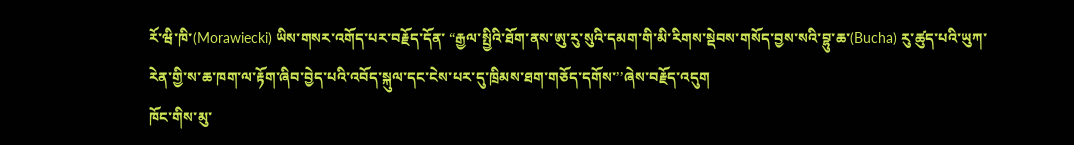རོ་ཝི་ཁི་(Morawiecki) ཡིས་གསར་འགོད་པར་བརྗོད་དོན་ “རྒྱལ་སྤྱིའི་ཐོག་ནས་ཨུ་རུ་སུའི་དམག་གི་མི་རིགས་སྡེབས་གསོད་བྱས་སའི་བྷུ་ཆ་(Bucha) རུ་ཚུད་པའི་ཡུཀ་རེན་གྱི་ས་ཆ་ཁག་ལ་རྟོག་ཞིབ་བྱེད་པའི་འབོད་སྐུལ་དང་ངེས་པར་དུ་ཁྲིམས་ཐག་གཅོད་དགོས་’’ཞེས་བརྗོད་འདུག
ཁོང་གིས་མུ་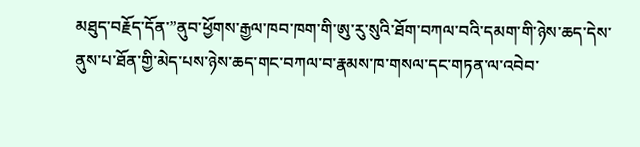མཐུད་བརྗོད་དོན་”ནུབ་ཕྱོགས་རྒྱལ་ཁབ་ཁག་གི་ཨུ་རུ་སུའི་ཐོག་བཀལ་བའི་དམག་གི་ཉེས་ཆད་དེས་ནུས་པ་ཐོན་གྱི་མེད་པས་ཉེས་ཆད་གང་བཀལ་བ་རྣམས་ཁ་གསལ་དང་གཏན་ལ་འབེབ་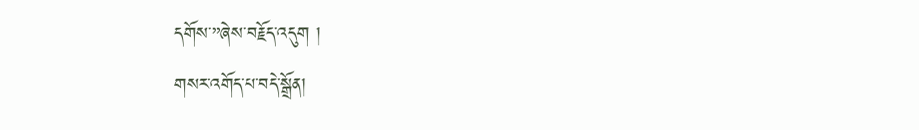དགོས་”ཞེས་བརྗོད་འདུག །
གསར་འགོད་པ་བདེ་སྒྲོན།